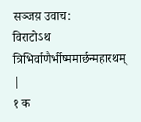सञ्जय़ उवाच:
विराटोऽथ त्रिभिर्वाणैर्भीष्ममार्छन्महारथम् |
१ क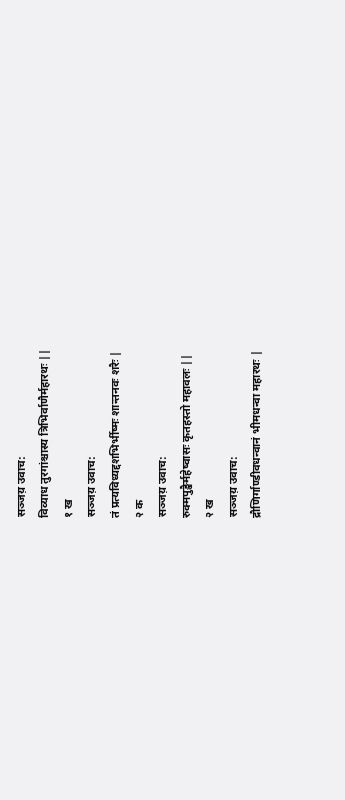सञ्जय़ उवाच:
विव्याध तुरगांश्चास्य त्रिभिर्वाणैर्महारथः ||
१ ख
सञ्जय़ उवाच:
तं प्रत्यविध्यद्दशभिर्भीष्मः शान्तनवः शरैः |
२ क
सञ्जय़ उवाच:
रुक्मपुङ्खैर्महेष्वासः कृतहस्तो महावलः ||
२ ख
सञ्जय़ उवाच:
द्रौणिर्गाण्डीवधन्वानं भीमधन्वा महारथः |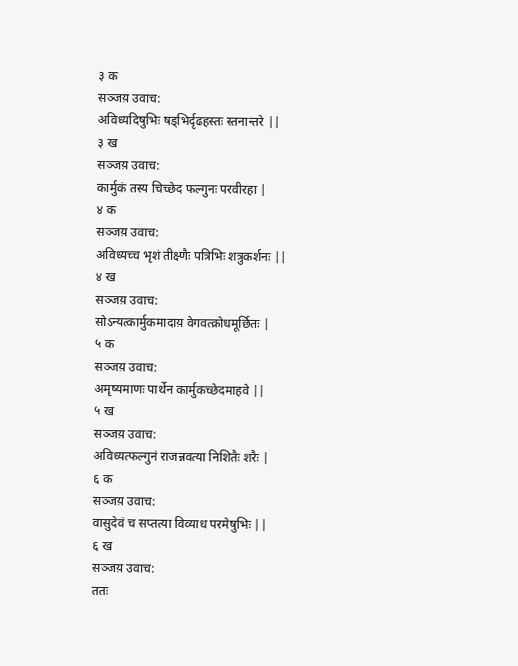३ क
सञ्जय़ उवाच:
अविध्यदिषुभिः षड्भिर्दृढहस्तः स्तनान्तरे ||
३ ख
सञ्जय़ उवाच:
कार्मुकं तस्य चिच्छेद फल्गुनः परवीरहा |
४ क
सञ्जय़ उवाच:
अविध्यच्च भृशं तीक्ष्णैः पत्रिभिः शत्रुकर्शनः ||
४ ख
सञ्जय़ उवाच:
सोऽन्यत्कार्मुकमादाय़ वेगवत्क्रोधमूर्छितः |
५ क
सञ्जय़ उवाच:
अमृष्यमाणः पार्थेन कार्मुकच्छेदमाहवे ||
५ ख
सञ्जय़ उवाच:
अविध्यत्फल्गुनं राजन्नवत्या निशितैः शरैः |
६ क
सञ्जय़ उवाच:
वासुदेवं च सप्तत्या विव्याध परमेषुभिः ||
६ ख
सञ्जय़ उवाच:
ततः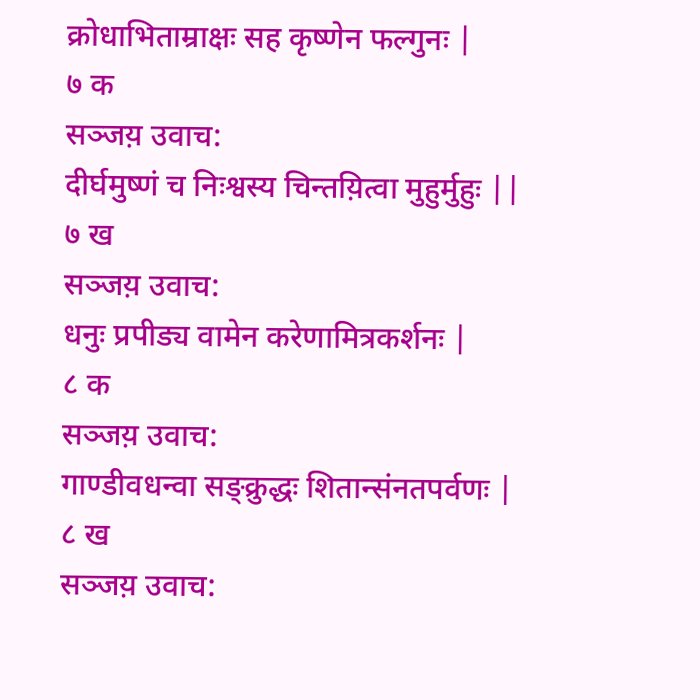क्रोधाभिताम्राक्षः सह कृष्णेन फल्गुनः |
७ क
सञ्जय़ उवाच:
दीर्घमुष्णं च निःश्वस्य चिन्तय़ित्वा मुहुर्मुहुः ||
७ ख
सञ्जय़ उवाच:
धनुः प्रपीड्य वामेन करेणामित्रकर्शनः |
८ क
सञ्जय़ उवाच:
गाण्डीवधन्वा सङ्क्रुद्धः शितान्संनतपर्वणः |
८ ख
सञ्जय़ उवाच: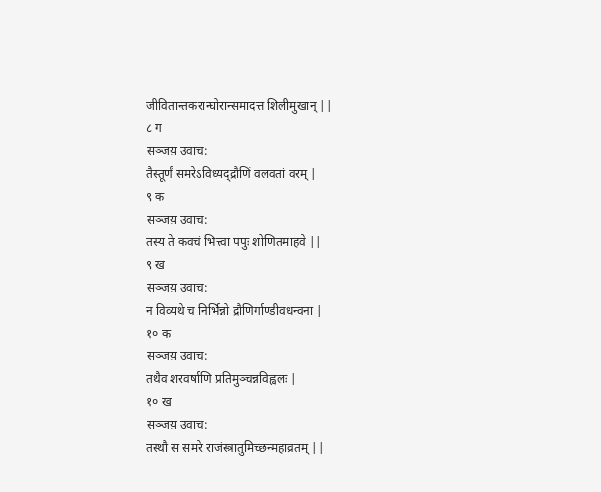जीवितान्तकरान्घोरान्समादत्त शिलीमुखान् ||
८ ग
सञ्जय़ उवाच:
तैस्तूर्णं समरेऽविध्यद्द्रौणिं वलवतां वरम् |
९ क
सञ्जय़ उवाच:
तस्य ते कवचं भित्त्वा पपुः शोणितमाहवे ||
९ ख
सञ्जय़ उवाच:
न विव्यथे च निर्भिन्नो द्रौणिर्गाण्डीवधन्वना |
१० क
सञ्जय़ उवाच:
तथैव शरवर्षाणि प्रतिमुञ्चन्नविह्वलः |
१० ख
सञ्जय़ उवाच:
तस्थौ स समरे राजंस्त्रातुमिच्छन्महाव्रतम् ||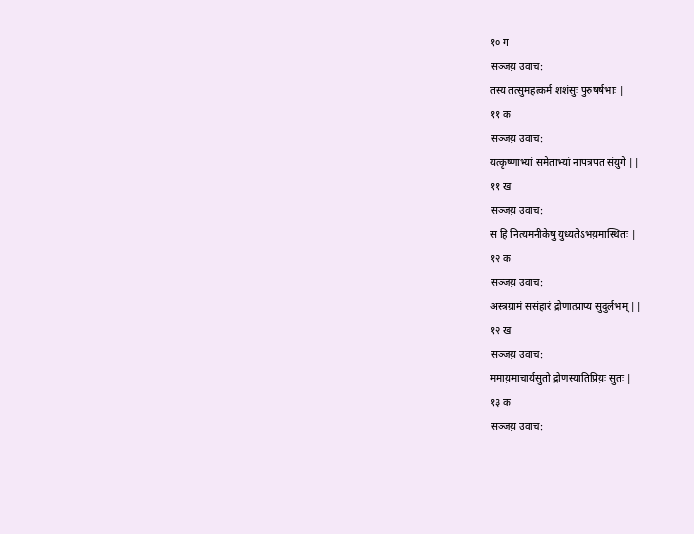१० ग
सञ्जय़ उवाच:
तस्य तत्सुमहत्कर्म शशंसुः पुरुषर्षभाः |
११ क
सञ्जय़ उवाच:
यत्कृष्णाभ्यां समेताभ्यां नापत्रपत संय़ुगे ||
११ ख
सञ्जय़ उवाच:
स हि नित्यमनीकेषु युध्यतेऽभय़मास्थितः |
१२ क
सञ्जय़ उवाच:
अस्त्रग्रामं ससंहारं द्रोणात्प्राप्य सुदुर्लभम् ||
१२ ख
सञ्जय़ उवाच:
ममाय़माचार्यसुतो द्रोणस्यातिप्रिय़ः सुतः |
१३ क
सञ्जय़ उवाच: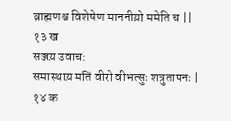व्राह्मणश्च विशेषेण माननीय़ो ममेति च ||
१३ ख
सञ्जय़ उवाच:
समास्थाय़ मतिं वीरो वीभत्सुः शत्रुतापनः |
१४ क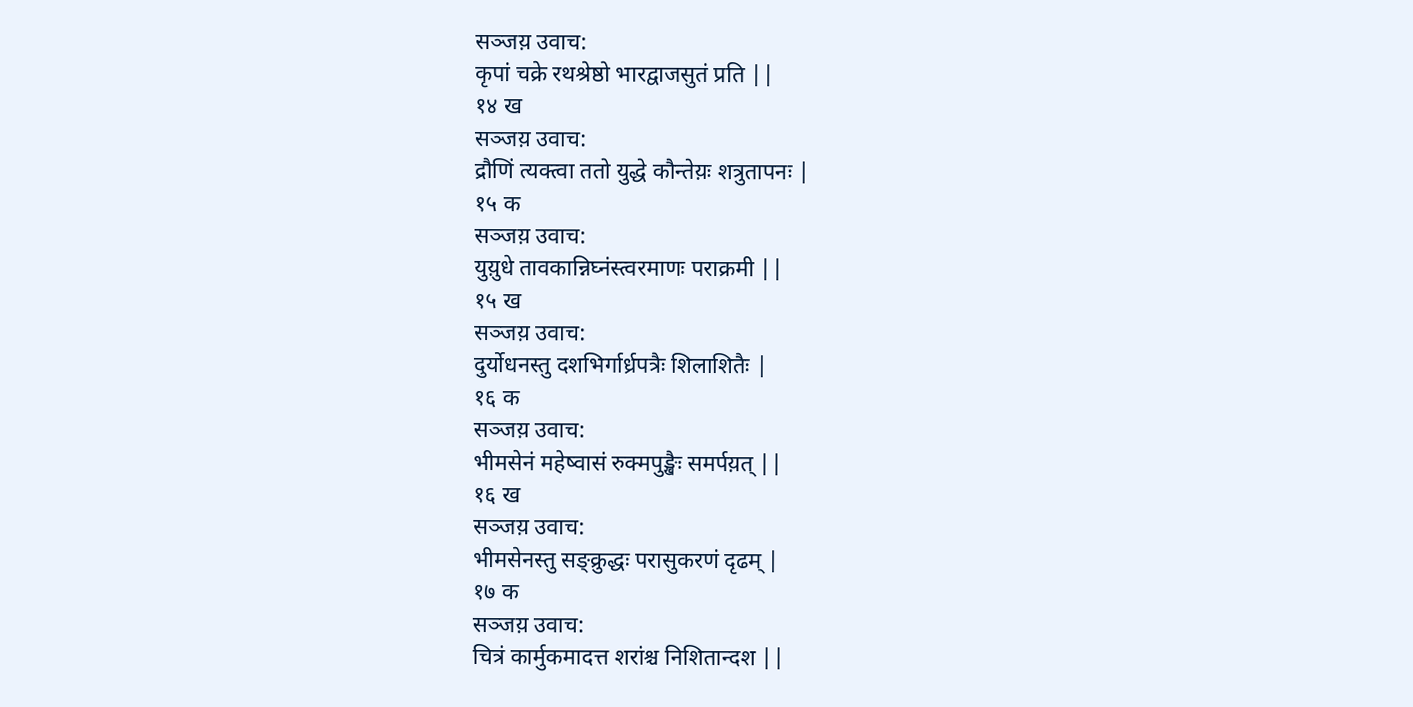सञ्जय़ उवाच:
कृपां चक्रे रथश्रेष्ठो भारद्वाजसुतं प्रति ||
१४ ख
सञ्जय़ उवाच:
द्रौणिं त्यक्त्वा ततो युद्धे कौन्तेय़ः शत्रुतापनः |
१५ क
सञ्जय़ उवाच:
युय़ुधे तावकान्निघ्नंस्त्वरमाणः पराक्रमी ||
१५ ख
सञ्जय़ उवाच:
दुर्योधनस्तु दशभिर्गार्ध्रपत्रैः शिलाशितैः |
१६ क
सञ्जय़ उवाच:
भीमसेनं महेष्वासं रुक्मपुङ्खैः समर्पय़त् ||
१६ ख
सञ्जय़ उवाच:
भीमसेनस्तु सङ्क्रुद्धः परासुकरणं दृढम् |
१७ क
सञ्जय़ उवाच:
चित्रं कार्मुकमादत्त शरांश्च निशितान्दश ||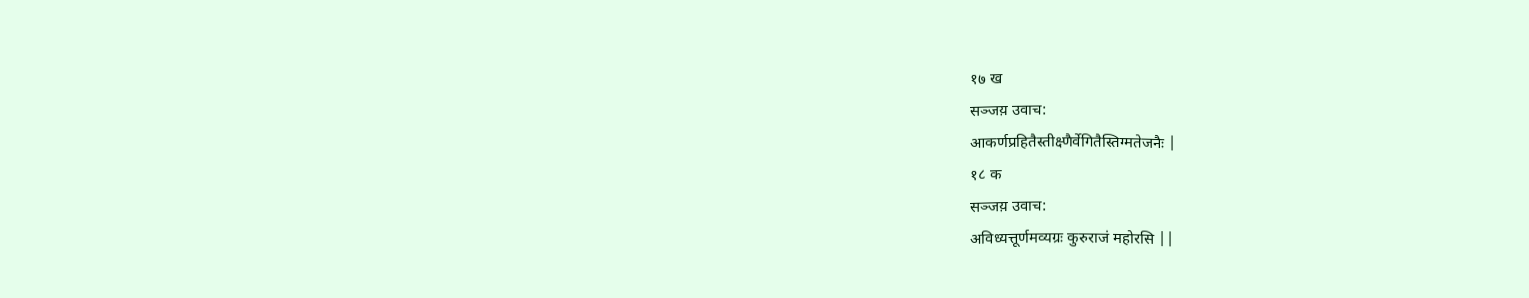१७ ख
सञ्जय़ उवाच:
आकर्णप्रहितैस्तीक्ष्णैर्वेगितैस्तिग्मतेजनैः |
१८ क
सञ्जय़ उवाच:
अविध्यत्तूर्णमव्यग्रः कुरुराजं महोरसि ||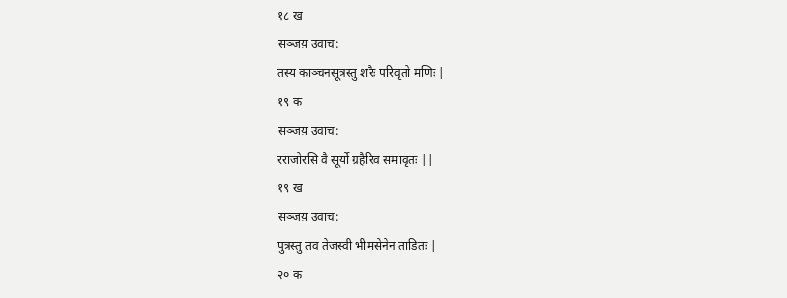१८ ख
सञ्जय़ उवाच:
तस्य काञ्चनसूत्रस्तु शरैः परिवृतो मणिः |
१९ क
सञ्जय़ उवाच:
रराजोरसि वै सूर्यो ग्रहैरिव समावृतः ||
१९ ख
सञ्जय़ उवाच:
पुत्रस्तु तव तेजस्वी भीमसेनेन ताडितः |
२० क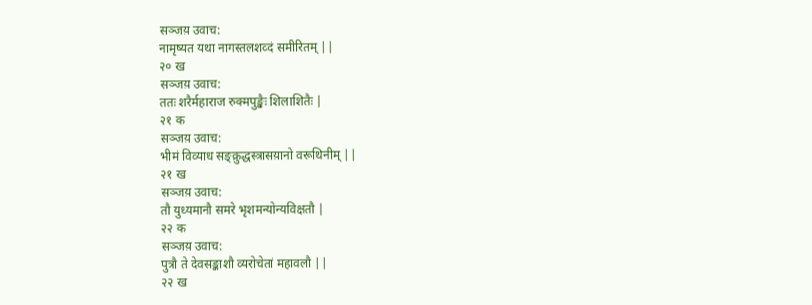सञ्जय़ उवाच:
नामृष्यत यथा नागस्तलशव्दं समीरितम् ||
२० ख
सञ्जय़ उवाच:
ततः शरैर्महाराज रुक्मपुङ्खैः शिलाशितैः |
२१ क
सञ्जय़ उवाच:
भीमं विव्याध सङ्क्रुद्धस्त्रासय़ानो वरूथिनीम् ||
२१ ख
सञ्जय़ उवाच:
तौ युध्यमानौ समरे भृशमन्योन्यविक्षतौ |
२२ क
सञ्जय़ उवाच:
पुत्रौ ते देवसङ्काशौ व्यरोचेतां महावलौ ||
२२ ख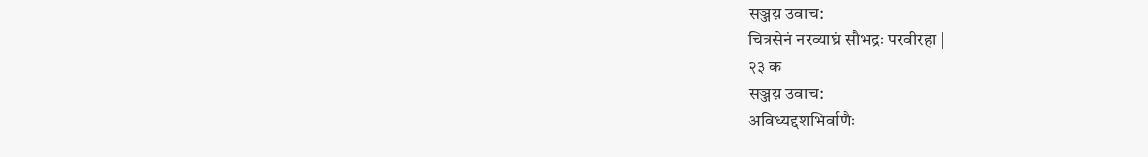सञ्जय़ उवाच:
चित्रसेनं नरव्याघ्रं सौभद्रः परवीरहा |
२३ क
सञ्जय़ उवाच:
अविध्यद्दशभिर्वाणैः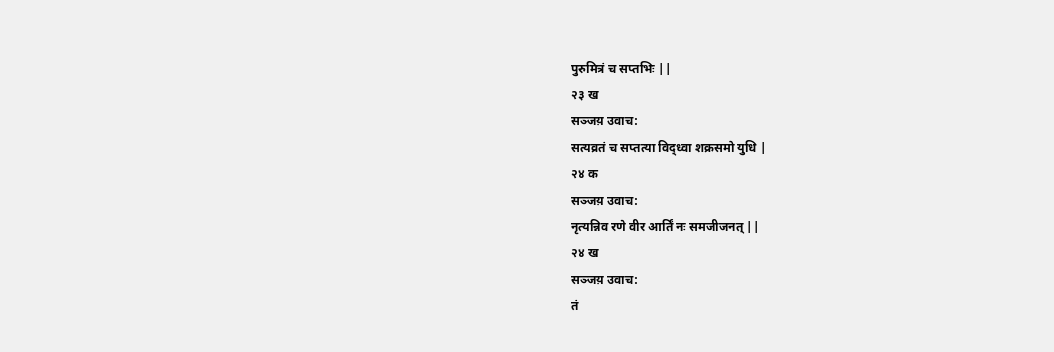पुरुमित्रं च सप्तभिः ||
२३ ख
सञ्जय़ उवाच:
सत्यव्रतं च सप्तत्या विद्ध्वा शक्रसमो युधि |
२४ क
सञ्जय़ उवाच:
नृत्यन्निव रणे वीर आर्तिं नः समजीजनत् ||
२४ ख
सञ्जय़ उवाच:
तं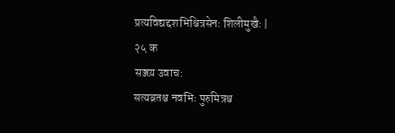प्रत्यविद्यद्दशभिश्चित्रसेनः शिलीमुखैः |
२५ क
सञ्जय़ उवाच:
सत्यव्रतश्च नवभिः पुरुमित्रश्च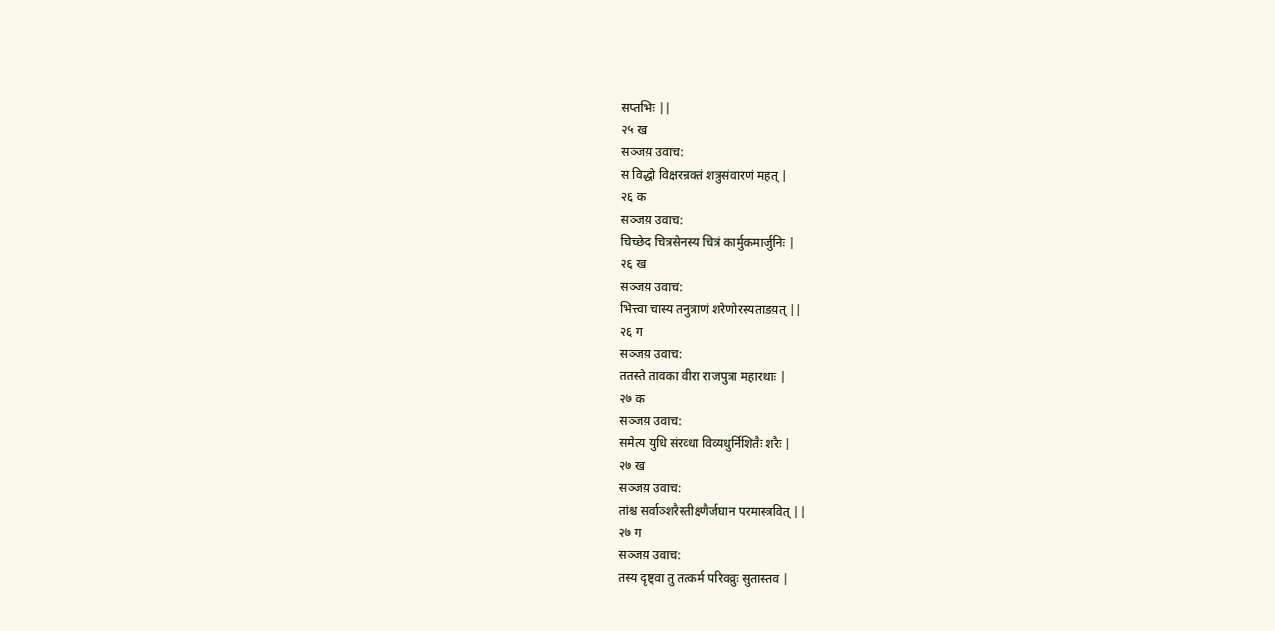सप्तभिः ||
२५ ख
सञ्जय़ उवाच:
स विद्धो विक्षरन्रक्तं शत्रुसंवारणं महत् |
२६ क
सञ्जय़ उवाच:
चिच्छेद चित्रसेनस्य चित्रं कार्मुकमार्जुनिः |
२६ ख
सञ्जय़ उवाच:
भित्त्वा चास्य तनुत्राणं शरेणोरस्यताडय़त् ||
२६ ग
सञ्जय़ उवाच:
ततस्ते तावका वीरा राजपुत्रा महारथाः |
२७ क
सञ्जय़ उवाच:
समेत्य युधि संरव्धा विव्यधुर्निशितैः शरैः |
२७ ख
सञ्जय़ उवाच:
तांश्च सर्वाञ्शरैस्तीक्ष्णैर्जघान परमास्त्रवित् ||
२७ ग
सञ्जय़ उवाच:
तस्य दृष्ट्वा तु तत्कर्म परिवव्रुः सुतास्तव |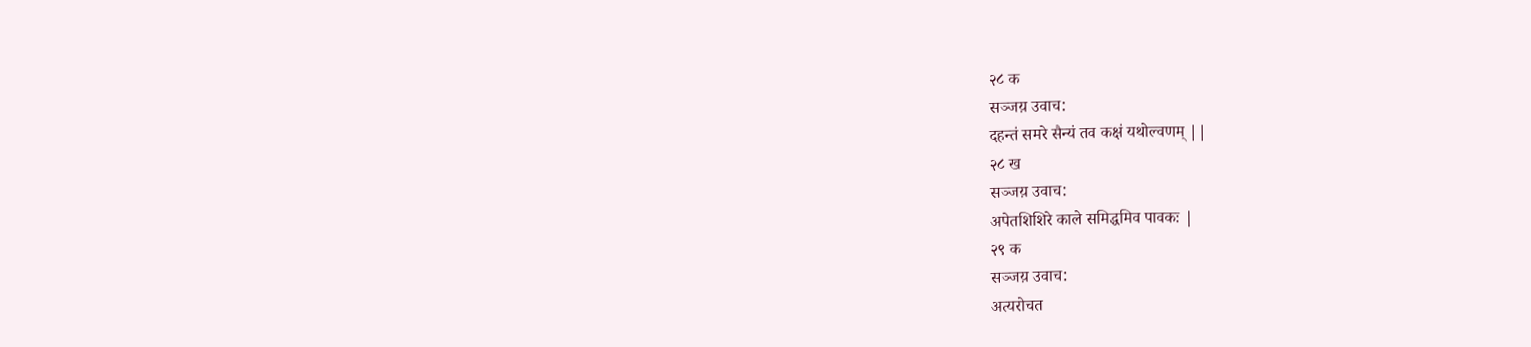२८ क
सञ्जय़ उवाच:
दहन्तं समरे सैन्यं तव कक्षं यथोल्वणम् ||
२८ ख
सञ्जय़ उवाच:
अपेतशिशिरे काले समिद्धमिव पावकः |
२९ क
सञ्जय़ उवाच:
अत्यरोचत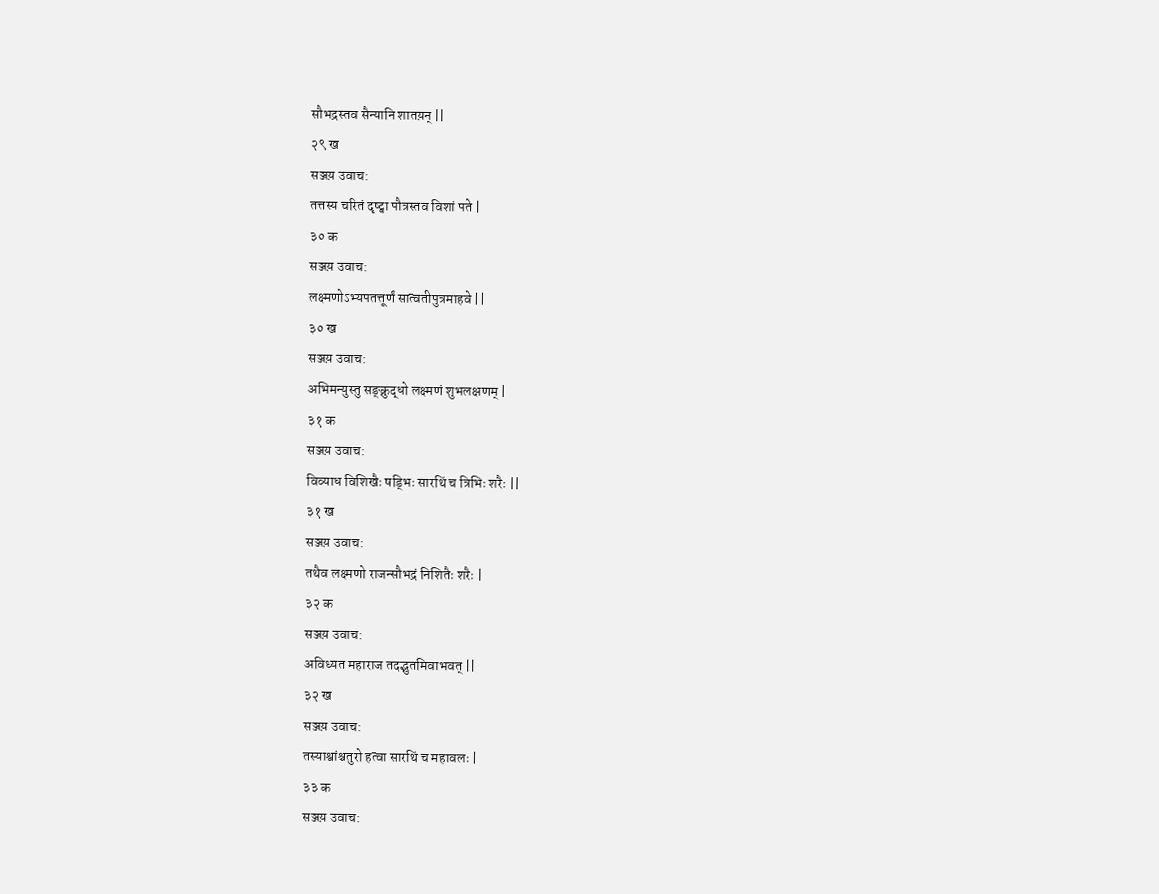सौभद्रस्तव सैन्यानि शातय़न् ||
२९ ख
सञ्जय़ उवाच:
तत्तस्य चरितं दृष्ट्वा पौत्रस्तव विशां पते |
३० क
सञ्जय़ उवाच:
लक्ष्मणोऽभ्यपतत्तूर्णं सात्वतीपुत्रमाहवे ||
३० ख
सञ्जय़ उवाच:
अभिमन्युस्तु सङ्क्रुद्धो लक्ष्मणं शुभलक्षणम् |
३१ क
सञ्जय़ उवाच:
विव्याध विशिखैः षड्भिः सारथिं च त्रिभिः शरैः ||
३१ ख
सञ्जय़ उवाच:
तथैव लक्ष्मणो राजन्सौभद्रं निशितैः शरैः |
३२ क
सञ्जय़ उवाच:
अविध्यत महाराज तदद्भुतमिवाभवत् ||
३२ ख
सञ्जय़ उवाच:
तस्याश्वांश्चतुरो हत्वा सारथिं च महावलः |
३३ क
सञ्जय़ उवाच: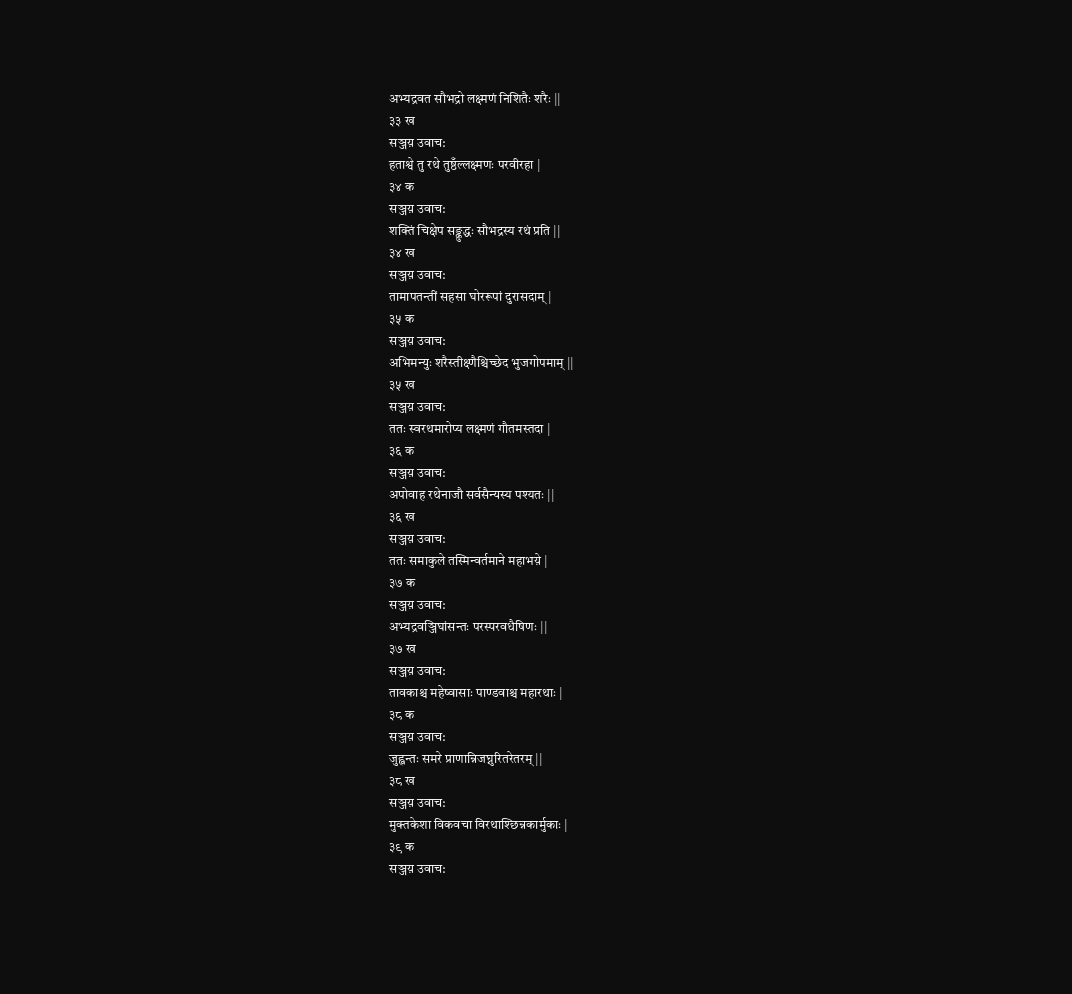अभ्यद्रवत सौभद्रो लक्ष्मणं निशितैः शरैः ||
३३ ख
सञ्जय़ उवाच:
हताश्वे तु रथे तुष्ठँल्लक्ष्मणः परवीरहा |
३४ क
सञ्जय़ उवाच:
शक्तिं चिक्षेप सङ्क्रुद्धः सौभद्रस्य रथं प्रति ||
३४ ख
सञ्जय़ उवाच:
तामापतन्तीं सहसा घोररूपां दुरासदाम् |
३५ क
सञ्जय़ उवाच:
अभिमन्युः शरैस्तीक्ष्णैश्चिच्छेद भुजगोपमाम् ||
३५ ख
सञ्जय़ उवाच:
ततः स्वरथमारोप्य लक्ष्मणं गौतमस्तदा |
३६ क
सञ्जय़ उवाच:
अपोवाह रथेनाजौ सर्वसैन्यस्य पश्यतः ||
३६ ख
सञ्जय़ उवाच:
ततः समाकुले तस्मिन्वर्तमाने महाभय़े |
३७ क
सञ्जय़ उवाच:
अभ्यद्रवञ्जिघांसन्तः परस्परवधैषिणः ||
३७ ख
सञ्जय़ उवाच:
तावकाश्च महेष्वासाः पाण्डवाश्च महारथाः |
३८ क
सञ्जय़ उवाच:
जुह्वन्तः समरे प्राणान्निजघ्नुरितरेतरम् ||
३८ ख
सञ्जय़ उवाच:
मुक्तकेशा विकवचा विरथाश्छिन्नकार्मुकाः |
३९ क
सञ्जय़ उवाच: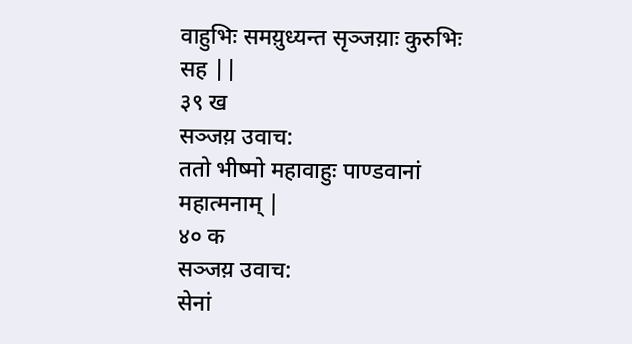वाहुभिः समय़ुध्यन्त सृञ्जय़ाः कुरुभिः सह ||
३९ ख
सञ्जय़ उवाच:
ततो भीष्मो महावाहुः पाण्डवानां महात्मनाम् |
४० क
सञ्जय़ उवाच:
सेनां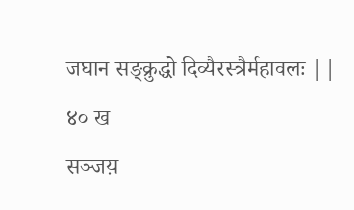जघान सङ्क्रुद्धो दिव्यैरस्त्रैर्महावलः ||
४० ख
सञ्जय़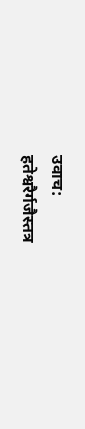उवाच:
हतेश्वरैर्गजैस्तत्र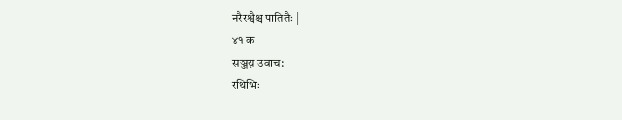नरैरश्वैश्च पातितैः |
४१ क
सञ्जय़ उवाच:
रथिभिः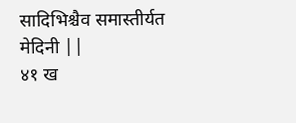सादिभिश्चैव समास्तीर्यत मेदिनी ||
४१ ख